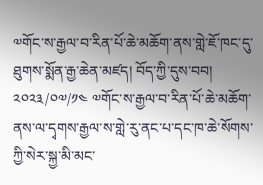༧གོང་ས་རྒྱལ་བ་རིན་པོ་ཆེ་མཆོག་ནས་གླེ་ཇོ་ཁང་དུ་ཐུགས་སྨོན་རྒྱ་ཆེན་མཛད། བོད་ཀྱི་དུས་བབ། ༢༠༢༣/༠༧/༡༤ ༧གོང་ས་རྒྱལ་བ་རིན་པོ་ཆེ་མཆོག་ནས་ལ་དྭགས་རྒྱལ་ས་གླེ་རུ་ནང་པ་དང་ཁ་ཆེ་སོགས་ཀྱི་སེར་སྐྱ་མི་མང་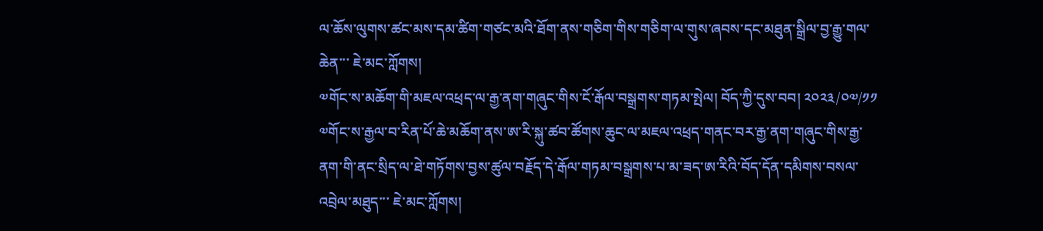ལ་ཆོས་ལུགས་ཚང་མས་དམ་ཚིག་གཙང་མའི་ཐོག་ནས་གཅིག་གིས་གཅིག་ལ་གུས་ཞབས་དང་མཐུན་སྒྲིལ་བྱ་རྒྱུ་གལ་ཆེན་་་ ཇེ་མང་ཀློགས།
༧གོང་ས་མཆོག་གི་མཇལ་འཕྲད་ལ་རྒྱ་ནག་གཞུང་གིས་ངོ་རྒོལ་བསྒྲགས་གཏམ་སྤེལ། བོད་ཀྱི་དུས་བབ། ༢༠༢༣/༠༧/༡༡ ༧གོང་ས་རྒྱལ་བ་རིན་པོ་ཆེ་མཆོག་ནས་ཨ་རི་སྐུ་ཚབ་ཚོགས་ཆུང་ལ་མཇལ་འཕྲད་གནང་བར་རྒྱ་ནག་གཞུང་གིས་རྒྱ་ནག་གི་ནང་སྲིད་ལ་ཐེ་གཏོགས་བྱས་ཚུལ་བརྗོད་དེ་རྒོལ་གཏམ་བསྒྲགས་པ་མ་ཟད་ཨ་རིའི་བོད་དོན་དམིགས་བསལ་འབྲེལ་མཐུད་་་ ཇེ་མང་ཀློགས།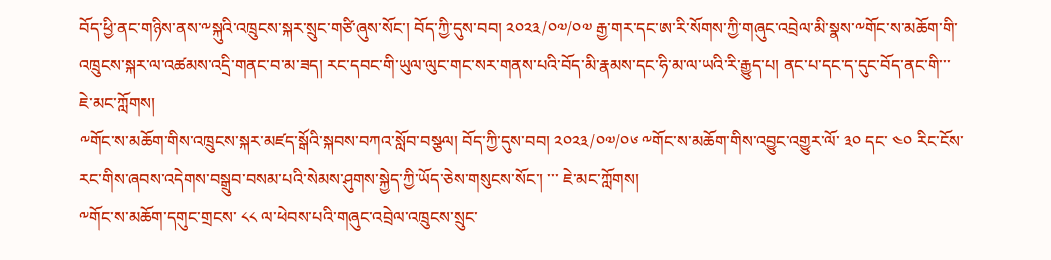བོད་ཕྱི་ནང་གཉིས་ནས་༸སྐུའི་འཁྲུངས་སྐར་སྲུང་གཙི་ཞུས་སོང་། བོད་ཀྱི་དུས་བབ། ༢༠༢༣/༠༧/༠༧ རྒྱ་གར་དང་ཨ་རི་སོགས་ཀྱི་གཞུང་འབྲེལ་མི་སྣས་༸གོང་ས་མཆོག་གི་འཁྲུངས་སྐར་ལ་འཚམས་འདྲི་གནང་བ་མ་ཟད། རང་དབང་གི་ཡུལ་ལུང་གང་སར་གནས་པའི་བོད་མི་རྣམས་དང་ཧི་མ་ལ་ཡའི་རི་རྒྱུད་པ། ནང་པ་དང་ད་དུང་བོད་ནང་གི་་་ ཇེ་མང་ཀློགས།
༸གོང་ས་མཆོག་གིས་འཁྲུངས་སྐར་མཛད་སྒོའི་སྐབས་བཀའ་སློབ་བསྩལ། བོད་ཀྱི་དུས་བབ། ༢༠༢༣/༠༧/༠༦ ༸གོང་ས་མཆོག་གིས་འབྱུང་འགྱུར་ལོ་ ༣༠ དང་ ༤༠ རིང་ངོས་རང་གིས་ཞབས་འདེགས་བསྒྲུབ་བསམ་པའི་སེམས་ཤུགས་སྐྱེད་ཀྱི་ཡོད་ཅེས་གསུངས་སོང་། ་་་ ཇེ་མང་ཀློགས།
༸གོང་ས་མཆོག་དགུང་གྲངས་ ༨༨ ལ་ཕེབས་པའི་གཞུང་འབྲེལ་འཁྲུངས་སྲུང་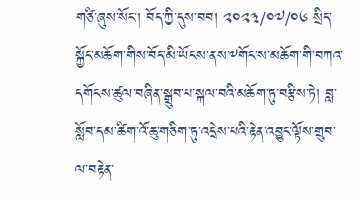གཙི་ཞུས་སོང་། བོད་ཀྱི་དུས་བབ། ༢༠༢༣/༠༧/༠༦ སྲིད་སྐྱོང་མཆོག་གིས་བོད་མི་ཡོངས་ནས་༸གོང་ས་མཆོག་གི་བཀའ་དགོངས་ཚུལ་བཞིན་སྒྲུབ་པ་སྐལ་བའི་མཆོག་ཏུ་བརྩིས་ཏེ། བླ་སློབ་དམ་ཚིག་འོ་ཆུ་གཅིག་ཏུ་འདྲེས་པའི་རྟེན་འབྱུང་ལྟོས་གྲུབ་ལ་བརྟེན་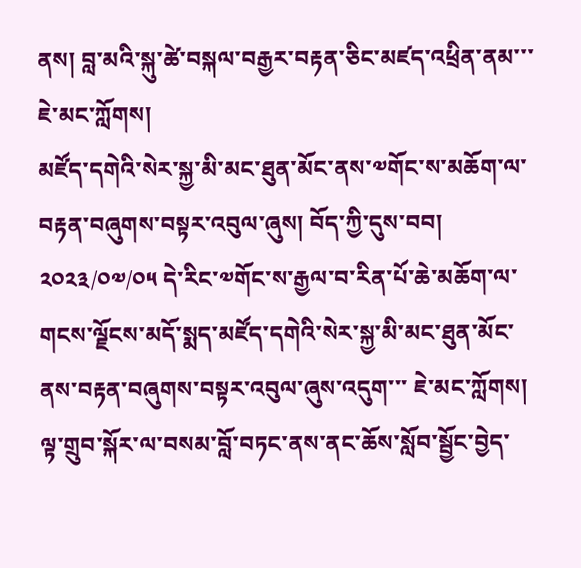ནས། བླ་མའི་སྐུ་ཚེ་བསྐལ་བརྒྱར་བརྟན་ཅིང་མཛད་འཕྲིན་ནམ་་་ ཇེ་མང་ཀློགས།
མཛོད་དགེའི་སེར་སྐྱ་མི་མང་ཐུན་མོང་ནས་༧གོང་ས་མཆོག་ལ་བརྟན་བཞུགས་བསྟར་འབུལ་ཞུས། བོད་ཀྱི་དུས་བབ། ༢༠༢༣/༠༧/༠༥ དེ་རིང་༧གོང་ས་རྒྱལ་བ་རིན་པོ་ཆེ་མཆོག་ལ་གངས་ལྗོངས་མདོ་སྨད་མཛོད་དགེའི་སེར་སྐྱ་མི་མང་ཐུན་མོང་ནས་བརྟན་བཞུགས་བསྟར་འབུལ་ཞུས་འདུག་་་ ཇེ་མང་ཀློགས།
ལྟ་གྲུབ་སྐོར་ལ་བསམ་བློ་བཏང་ནས་ནང་ཆོས་སློབ་སྦྱོང་བྱེད་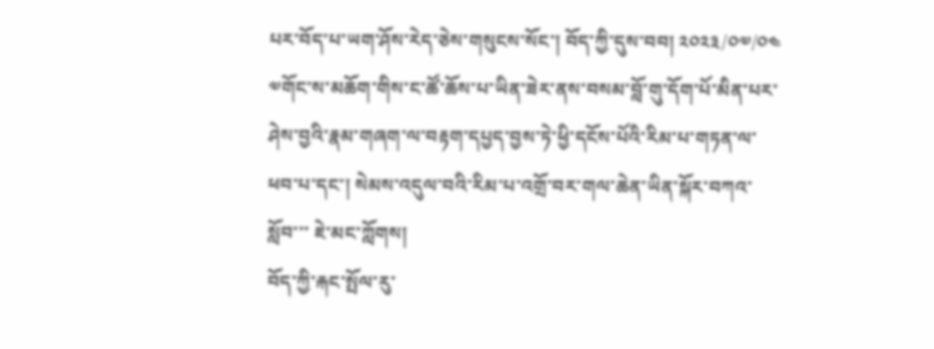པར་བོད་པ་ཡག་ཤོས་རེད་ཅེས་གསུངས་སོང་། བོད་ཀྱི་དུས་བབ། ༢༠༢༣/༠༧/༠༤ ༧གོང་ས་མཆོག་གིས་ང་ཚོ་ཆོས་པ་ཡིན་ཟེར་ནས་བསམ་བློ་གུ་དོག་པོ་མིན་པར་ཤེས་བྱའི་རྣམ་གཞག་ལ་བརྟག་དཔྱད་བྱས་ཏེ་ཕྱི་དངོས་པོའི་རིམ་པ་གཏན་ལ་ཕབ་པ་དང་། སེམས་འདུལ་བའི་རིམ་པ་འགྲོ་བར་གལ་ཆེན་ཡིན་སྐོར་བཀའ་སློབ་་་ ཇེ་མང་ཀློགས།
བོད་ཀྱི་རྐང་སྤོལ་རུ་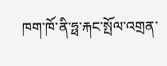ཁག་ཁོ་ནི་ཧྥ་རྐང་སྤོལ་འགྲན་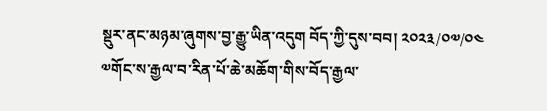སྡུར་ནང་མཉམ་ཞུགས་བྱ་རྒྱུ་ཡིན་འདུག བོད་ཀྱི་དུས་བབ། ༢༠༢༣/༠༧/༠༤ ༧གོང་ས་རྒྱལ་བ་རིན་པོ་ཆེ་མཆོག་གིས་བོད་རྒྱལ་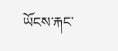ཡོངས་རྐང་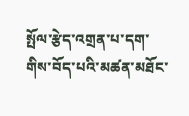སྤོལ་རྩེད་འགྲན་པ་དག་གིས་བོད་པའི་མཚན་མཐོང་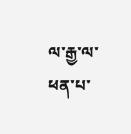ལ་རྒྱ་ལ་ཕན་པ་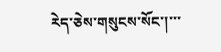རེད་ཅེས་གསུངས་སོང་།་་་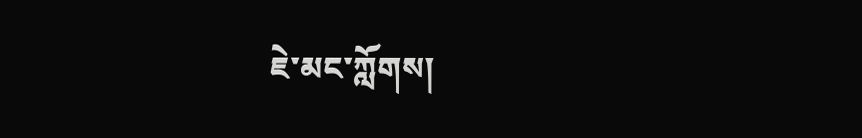ཇེ་མང་ཀློགས།